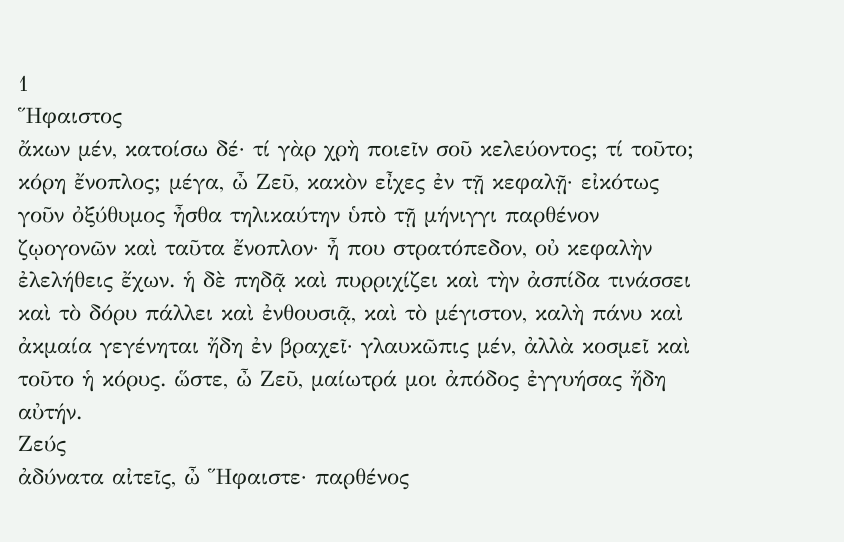1
Ἥφαιστος
ἄκων μέν, κατοίσω δέ· τί γὰρ χρὴ ποιεῖν σοῦ κελεύοντος; τί τοῦτο; κόρη ἔνοπλος; μέγα, ὦ Ζεῦ, κακὸν εἶχες ἐν τῇ κεφαλῇ· εἰκότως γοῦν ὀξύθυμος ἦσθα τηλικαύτην ὑπὸ τῇ μήνιγγι παρθένον ζῳογονῶν καὶ ταῦτα ἔνοπλον· ἦ που στρατόπεδον, οὐ κεφαλὴν ἐλελήθεις ἔχων. ἡ δὲ πηδᾷ καὶ πυρριχίζει καὶ τὴν ἀσπίδα τινάσσει καὶ τὸ δόρυ πάλλει καὶ ἐνθουσιᾷ, καὶ τὸ μέγιστον, καλὴ πάνυ καὶ ἀκμαία γεγένηται ἤδη ἐν βραχεῖ· γλαυκῶπις μέν, ἀλλὰ κοσμεῖ καὶ τοῦτο ἡ κόρυς. ὥστε, ὦ Ζεῦ, μαίωτρά μοι ἀπόδος ἐγγυήσας ἤδη αὐτήν.
Ζεύς
ἀδύνατα αἰτεῖς, ὦ Ἥφαιστε· παρθένος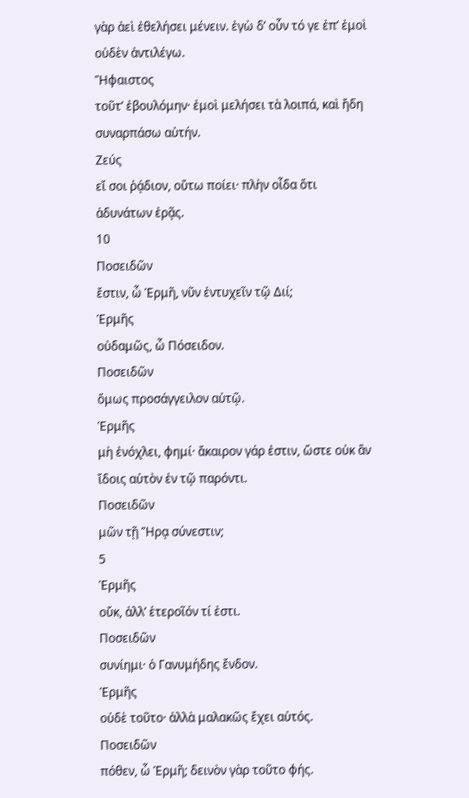γὰρ ἀεὶ ἐθελήσει μένειν. ἐγὼ δʼ οὖν τό γε ἐπʼ ἐμοὶ οὐδὲν ἀντιλέγω.
Ἥφαιστος
τοῦτʼ ἐβουλόμην· ἐμοὶ μελήσει τὰ λοιπά, καὶ ἤδη συναρπάσω αὐτήν.
Ζεύς
εἴ σοι ῥᾴδιον, οὕτω ποίει· πλὴν οἶδα ὅτι ἀδυνάτων ἐρᾷς.
10
Ποσειδῶν
ἔστιν, ὦ Ἑρμῆ, νῦν ἐντυχεῖν τῷ Διί;
Ἑρμῆς
οὐδαμῶς, ὦ Πόσειδον.
Ποσειδῶν
ὅμως προσάγγειλον αὐτῷ.
Ἑρμῆς
μὴ ἐνόχλει, φημί· ἄκαιρον γάρ ἐστιν, ὥστε οὐκ ἂν ἴδοις αὐτὸν ἐν τῷ παρόντι.
Ποσειδῶν
μῶν τῇ Ἥρᾳ σύνεστιν;
5
Ἑρμῆς
οὔκ, ἀλλʼ ἑτεροῖόν τί ἐστι.
Ποσειδῶν
συνίημι· ὁ Γανυμήδης ἔνδον.
Ἑρμῆς
οὐδὲ τοῦτο· ἀλλὰ μαλακῶς ἔχει αὐτός.
Ποσειδῶν
πόθεν, ὦ Ἑρμῆ; δεινὸν γὰρ τοῦτο φής.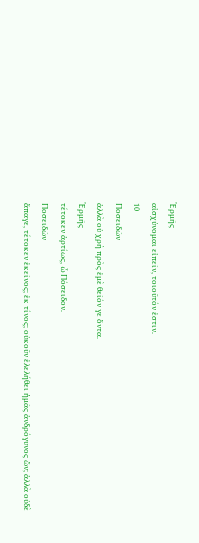Ἑρμῆς
αἰσχύνομαι εἰπεῖν, τοιοῦτόν ἐστιν.
10
Ποσειδῶν
ἀλλὰ οὐ χρὴ πρὸς ἐμὲ θεῖόν γε ὄντα.
Ἑρμῆς
τέτοκεν ἀρτίως, ὦ Πόσειδον.
Ποσειδῶν
ἄπαγε, τέτοκεν ἐκεῖνος; ἐκ τίνος; οὐκοῦν ἐλελήθει ἡμᾶς ἀνδρόγυνος ὤν; ἀλλὰ οὐδὲ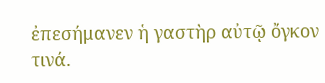ἐπεσήμανεν ἡ γαστὴρ αὐτῷ ὄγκον τινά.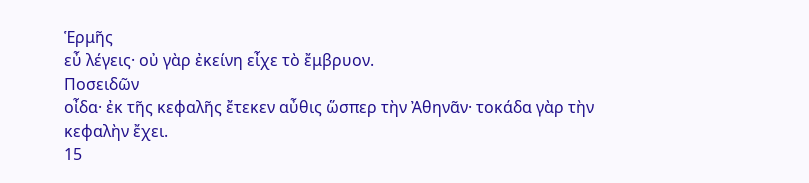Ἑρμῆς
εὖ λέγεις· οὐ γὰρ ἐκείνη εἶχε τὸ ἔμβρυον.
Ποσειδῶν
οἶδα· ἐκ τῆς κεφαλῆς ἔτεκεν αὖθις ὥσπερ τὴν Ἀθηνᾶν· τοκάδα γὰρ τὴν κεφαλὴν ἔχει.
15